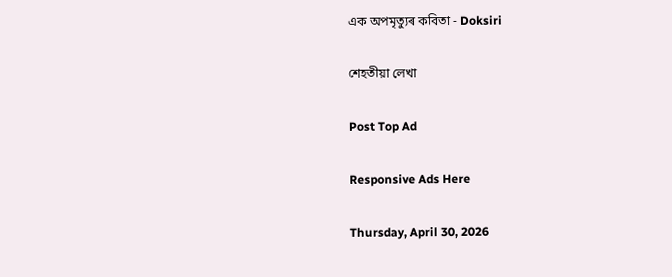এক অপমৃত্যুৰ কবিতা - Doksiri

শেহতীয়া লেখা

Post Top Ad

Responsive Ads Here

Thursday, April 30, 2026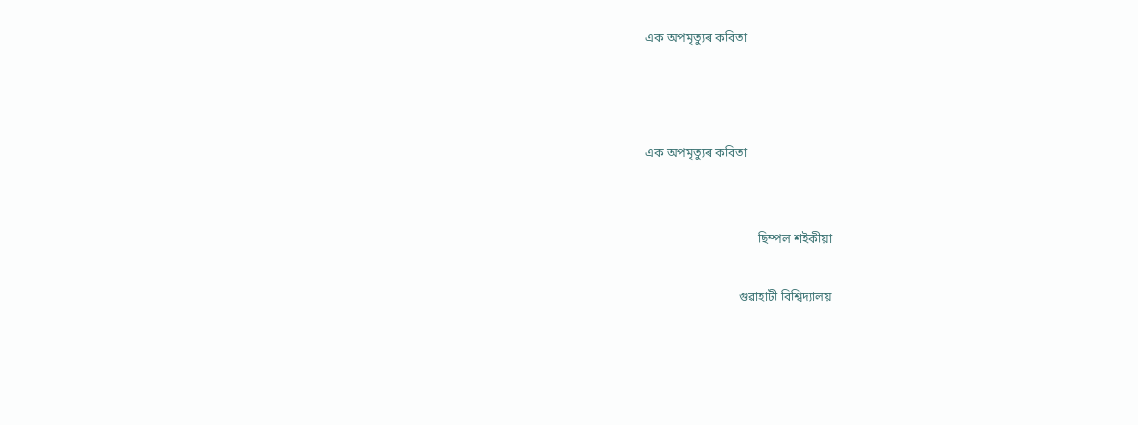এক অপমৃত্যুৰ কবিতা



এক অপমৃত্যুৰ কবিতা


                                    ছিম্পল শইকীয়া

                              গুৱাহাটী বিশ্বিদ্যালয়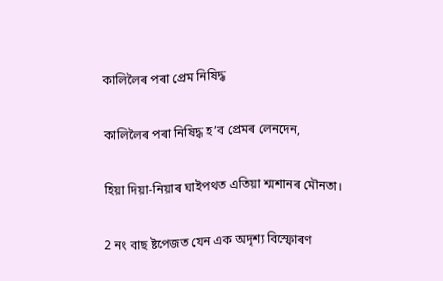কালিলৈৰ পৰা প্ৰেম নিষিদ্ধ

কালিলৈৰ পৰা নিষিদ্ধ হ’ব প্ৰেমৰ লেনদেন,

হিয়া দিয়া-নিয়াৰ ঘাইপথত এতিয়া শ্মশানৰ মৌনতা।

2 নং বাছ ষ্টপেজত যেন এক অদৃশ্য বিস্ফোৰণ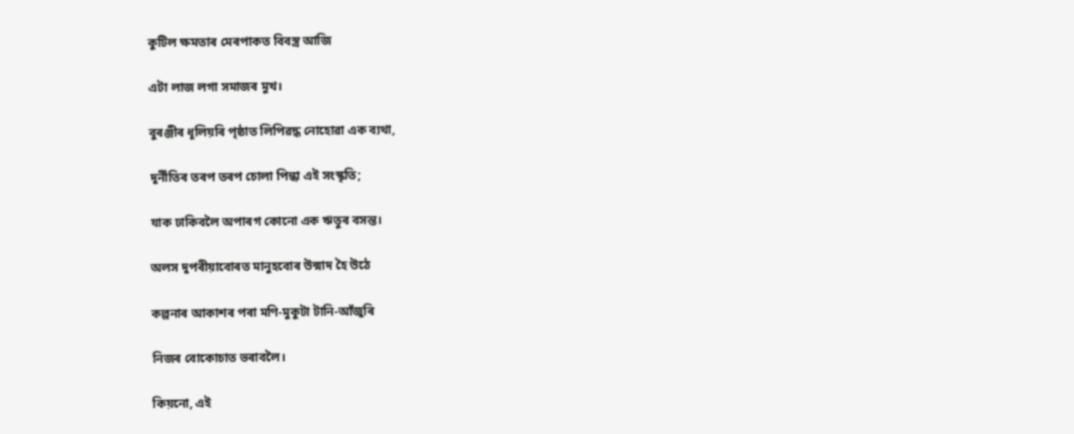কুটিল ক্ষমতাৰ মেৰপাকত বিবস্ত্ৰ আজি

এটা লাজ লগা সমাজৰ মুখ।

বুৰঞ্জীৰ ধূলিয়ৰি পৃষ্ঠাত লিপিৱদ্ধ নোহোৱা এক ব্যথা,

দুৰ্নীতিৰ তৰপ তৰপ চোলা পিন্ধা এই সংস্কৃতি;

যাক ঢাকিবলৈ অপাৰগ কোনো এক ঋতুৰ বসন্ত।

অলস দুপৰীয়াবোৰত মানুহবোৰ উন্মাদ হৈ উঠে

কল্পনাৰ আকাশৰ পৰা মণি-মুকুটা টানি-আঁজুৰি

নিজৰ বোকোচাত ভৰাবলৈ।

কিয়নো, এই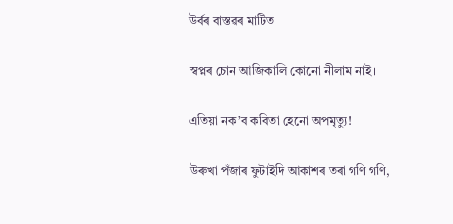উৰ্বৰ বাস্তৱৰ মাটিত

স্বপ্নৰ চোন আজিকালি কোনো নীলাম নাই।

এতিয়া নক’ব কবিতা হেনো অপমৃত্যু!

উৰুখা পঁজাৰ ফুটাইদি আকাশৰ তৰা গণি গণি,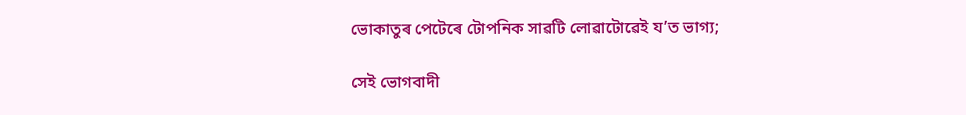ভোকাতুৰ পেটেৰে টোপনিক সাৱটি লোৱাটোৱেই য’ত ভাগ্য;

সেই ভোগবাদী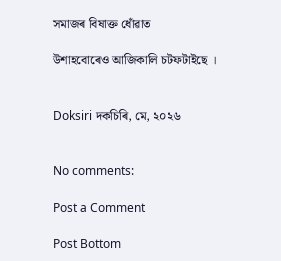সমাজৰ বিষাক্ত ধোঁৱাত

উশাহবোৰেও আজিকালি চটফটাইছে ।


Doksiri দকচিৰি, মে, ২০২৬


No comments:

Post a Comment

Post Bottom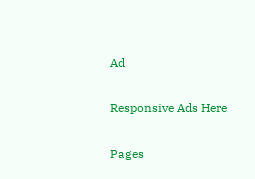Ad

Responsive Ads Here

Pages